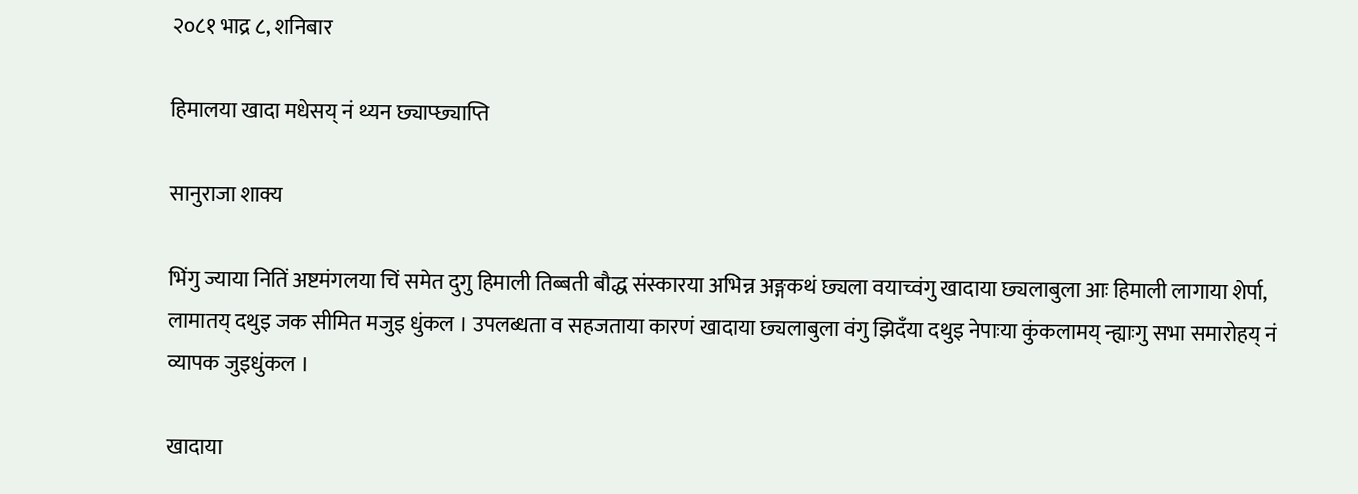२०८१ भाद्र ८, शनिबार

हिमालया खादा मधेसय् नं थ्यन छ्याप्छ्याप्ति

सानुराजा शाक्य

भिंगु ज्याया नितिं अष्टमंगलया चिं समेत दुगु हिमाली तिब्बती बौद्ध संस्कारया अभिन्न अङ्गकथं छ्यला वयाच्वंगु खादाया छ्यलाबुला आः हिमाली लागाया शेर्पा, लामातय् दथुइ जक सीमित मजुइ धुंकल । उपलब्धता व सहजताया कारणं खादाया छ्यलाबुला वंगु झिदँया दथुइ नेपाःया कुंकलामय् न्ह्याःगु सभा समारोहय् नं व्यापक जुइधुंकल ।

खादाया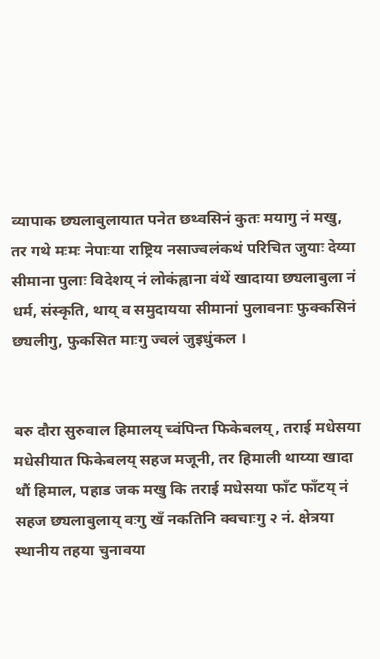व्यापाक छ्यलाबुलायात पनेत छथ्वसिनं कुतः मयागु नं मखु, तर गथे मःमः नेपाःया राष्ट्रिय नसाज्वलंकथं परिचित जुयाः देय्या सीमाना पुलाः विदेशय् नं लोकंह्वाना वंथें खादाया छ्यलाबुला नं धर्म, संस्कृति, थाय् व समुदायया सीमानां पुलावनाः फुक्कसिनं छ्यलीगु, फुकसित माःगु ज्वलं जुइधुंकल ।


बरु दौरा सुरुवाल हिमालय् च्वंपिन्त फिकेबलय्, तराई मधेसया मधेसीयात फिकेबलय् सहज मजूनी, तर हिमाली थाय्या खादा थौं हिमाल, पहाड जक मखु कि तराई मधेसया फाँट फाँटय् नं सहज छ्यलाबुलाय् वःगु खँ नकतिनि क्वचाःगु २ नं. क्षेत्रया स्थानीय तहया चुनावया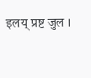इलय् प्रष्ट जुल ।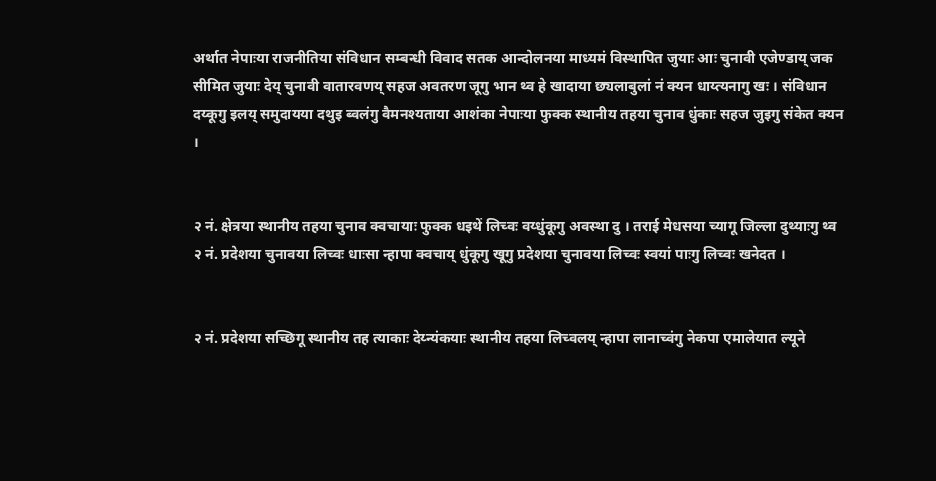अर्थात नेपाःया राजनीतिया संविधान सम्बन्धी विवाद सतक आन्दोलनया माध्यमं विस्थापित जुयाः आः चुनावी एजेण्डाय् जक सीमित जुयाः देय् चुनावी वातारवणय् सहज अवतरण जूगु भान थ्व हे खादाया छ्यलाबुलां नं क्यन धाय्त्यनागु खः । संविधान दय्कूगु इलय् समुदायया दथुइ ब्वलंगु वैमनश्यताया आशंका नेपाःया फुक्क स्थानीय तहया चुनाव धुंकाः सहज जुइगु संकेत क्यन ।


२ नं. क्षेत्रया स्थानीय तहया चुनाव क्वचायाः फुक्क धइथें लिच्वः वय्धुंकूगु अवस्था दु । तराई मेधसया च्यागू जिल्ला दुथ्याःगु थ्व २ नं. प्रदेशया चुनावया लिच्वः धाःसा न्हापा क्वचाय् धुंकूगु खूगु प्रदेशया चुनावया लिच्वः स्वयां पाःगु लिच्वः खनेदत ।


२ नं. प्रदेशया सच्छिगू स्थानीय तह त्याकाः देय्न्यंकयाः स्थानीय तहया लिच्वलय् न्हापा लानाच्वंगु नेकपा एमालेयात ल्यूने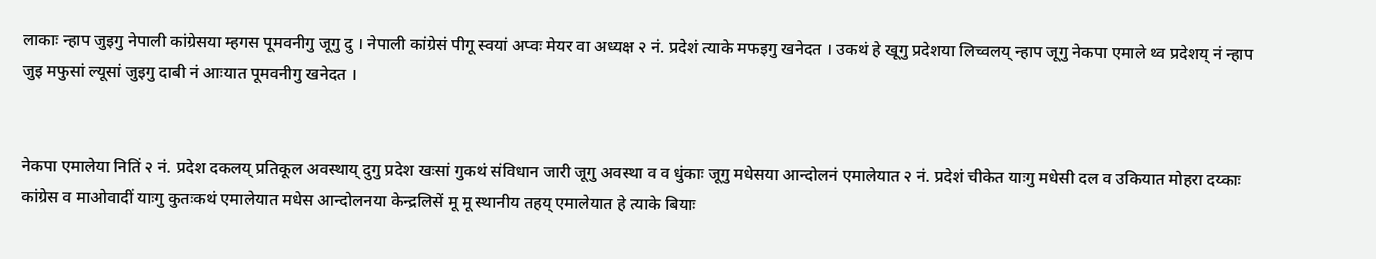लाकाः न्हाप जुइगु नेपाली कांग्रेसया म्हगस पूमवनीगु जूगु दु । नेपाली कांग्रेसं पीगू स्वयां अप्वः मेयर वा अध्यक्ष २ नं. प्रदेशं त्याके मफइगु खनेदत । उकथं हे खूगु प्रदेशया लिच्वलय् न्हाप जूगु नेकपा एमाले थ्व प्रदेशय् नं न्हाप जुइ मफुसां ल्यूसां जुइगु दाबी नं आःयात पूमवनीगु खनेदत ।


नेकपा एमालेया नितिं २ नं. प्रदेश दकलय् प्रतिकूल अवस्थाय् दुगु प्रदेश खःसां गुकथं संविधान जारी जूगु अवस्था व व धुंकाः जूगु मधेसया आन्दोलनं एमालेयात २ नं. प्रदेशं चीकेत याःगु मधेसी दल व उकियात मोहरा दय्काः कांग्रेस व माओवादीं याःगु कुतःकथं एमालेयात मधेस आन्दोलनया केन्द्रलिसें मू मू स्थानीय तहय् एमालेयात हे त्याके बियाः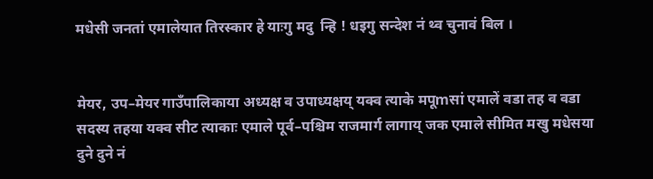मधेसी जनतां एमालेयात तिरस्कार हे याःगु मदु  न्हि ! धइगु सन्देश नं थ्व चुनावं बिल ।


मेयर, उप–मेयर गाउँपालिकाया अध्यक्ष व उपाध्यक्षय् यक्व त्याके मपूmसां एमालें वडा तह व वडा सदस्य तहया यक्व सीट त्याकाः एमाले पूर्व–पश्चिम राजमार्ग लागाय् जक एमाले सीमित मखु मधेसया दुने दुने नं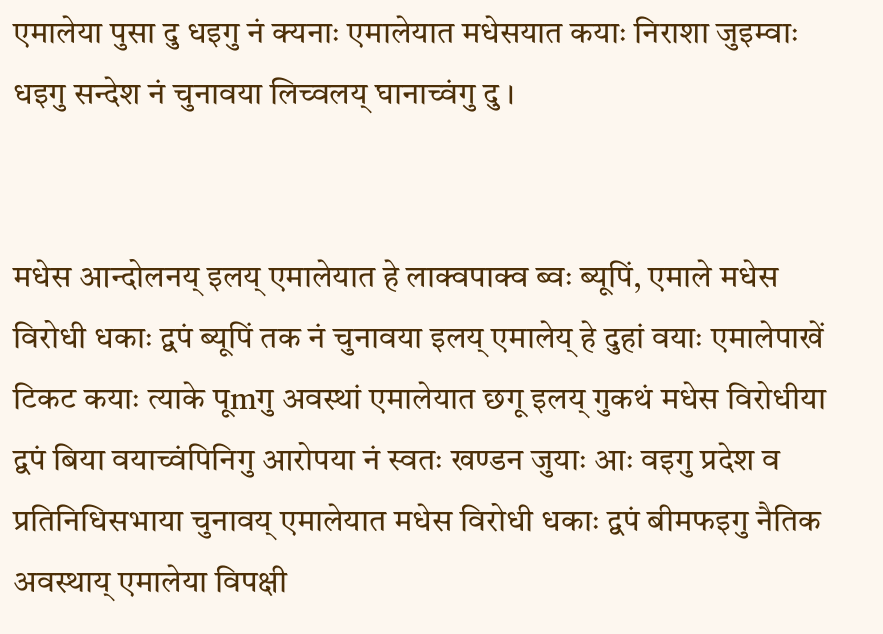एमालेया पुसा दु धइगु नं क्यनाः एमालेयात मधेसयात कयाः निराशा जुइम्वाः धइगु सन्देश नं चुनावया लिच्वलय् घानाच्वंगु दु ।


मधेस आन्दोलनय् इलय् एमालेयात हे लाक्वपाक्व ब्वः ब्यूपिं, एमाले मधेस विरोधी धकाः द्वपं ब्यूपिं तक नं चुनावया इलय् एमालेय् हे दुहां वयाः एमालेपाखें टिकट कयाः त्याके पूmगु अवस्थां एमालेयात छगू इलय् गुकथं मधेस विरोधीया द्वपं बिया वयाच्वंपिनिगु आरोपया नं स्वतः खण्डन जुयाः आः वइगु प्रदेश व प्रतिनिधिसभाया चुनावय् एमालेयात मधेस विरोधी धकाः द्वपं बीमफइगु नैतिक अवस्थाय् एमालेया विपक्षी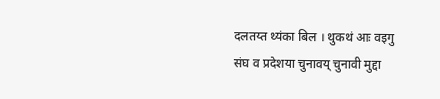दलतय्त थ्यंका बिल । थुकथं आः वइगु संघ व प्रदेशया चुनावय् चुनावी मुद्दा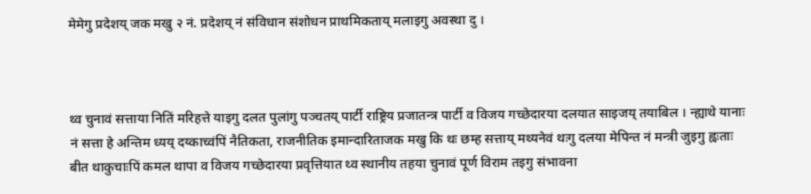मेमेगु प्रदेशय् जक मखु २ नं. प्रदेशय् नं संविधान संशोधन प्राथमिकताय् मलाइगु अवस्था दु ।



थ्व चुनावं सत्ताया नितिं मरिहत्ते याइगु दलत पुलांगु पञ्चतय् पार्टी राष्ट्रिय प्रजातन्त्र पार्टी व विजय गच्छेदारया दलयात साइजय् तयाबिल । न्ह्याथे यानाः नं सत्ता हे अन्तिम ध्यय् दय्काच्वंपिं नैतिकता, राजनीतिक इमान्दारिताजक मखु कि थः छम्ह सत्ताय् मथ्यनेवं थःगु दलया मेपिन्त नं मन्त्री जुइगु ह्वःताः बीत थाकुचाःपिं कमल थापा व विजय गच्छेदारया प्रवृत्तियात थ्व स्थानीय तहया चुनावं पूर्ण विराम तइगु संभावना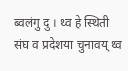ब्वलंगु दु । थ्व हे स्थिती संघ व प्रदेशया चुनावय् थ्व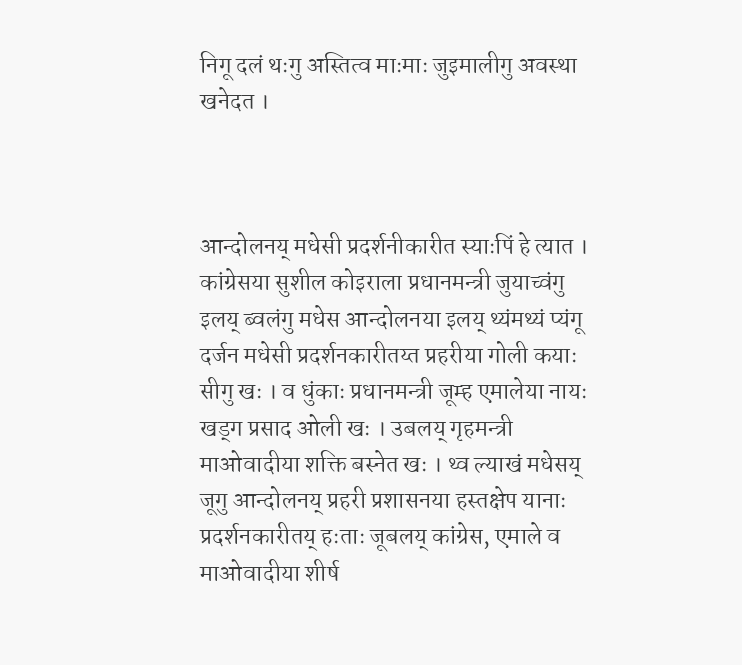निगू दलं थःगु अस्तित्व माःमाः जुइमालीगु अवस्था खनेदत ।



आन्दोलनय् मधेसी प्रदर्शनीकारीत स्याःपिं हे त्यात । कांग्रेसया सुशील कोइराला प्रधानमन्त्री जुयाच्वंगु इलय् ब्वलंगु मधेस आन्दोलनया इलय् थ्यंमथ्यं प्यंगू दर्जन मधेसी प्रदर्शनकारीतय्त प्रहरीया गोली कयाः सीगु खः । व धुंकाः प्रधानमन्त्री जूम्ह एमालेया नायः खड्ग प्रसाद ओली खः । उबलय् गृहमन्त्री माओवादीया शक्ति बस्नेत खः । थ्व ल्याखं मधेसय् जूगु आन्दोलनय् प्रहरी प्रशासनया हस्तक्षेप यानाः प्रदर्शनकारीतय् हःताः जूबलय् कांग्रेस, एमाले व माओवादीया शीर्ष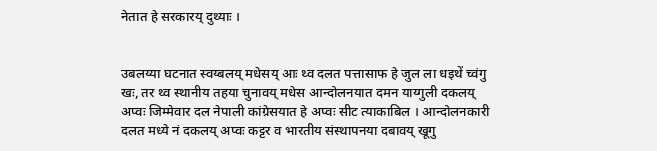नेतात हे सरकारय् दुथ्याः ।


उबलय्या घटनात स्वय्बलय् मधेसय् आः थ्व दलत पत्तासाफ हे जुल ला धइथें च्वंगु खः, तर थ्व स्थानीय तहया चुनावय् मधेस आन्दोलनयात दमन याय्गुली दकलय् अप्वः जिम्मेवार दल नेपाली कांग्रेसयात हे अप्वः सीट त्याकाबिल । आन्दोलनकारी दलत मध्ये नं दकलय् अप्वः कट्टर व भारतीय संस्थापनया दबावय् खूगु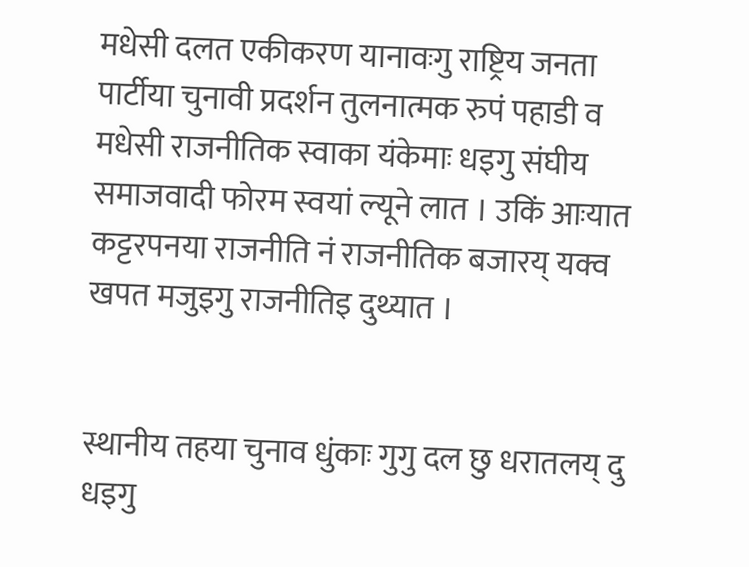मधेसी दलत एकीकरण यानावःगु राष्ट्रिय जनता पार्टीया चुनावी प्रदर्शन तुलनात्मक रुपं पहाडी व मधेसी राजनीतिक स्वाका यंकेमाः धइगु संघीय समाजवादी फोरम स्वयां ल्यूने लात । उकिं आःयात कट्टरपनया राजनीति नं राजनीतिक बजारय् यक्व खपत मजुइगु राजनीतिइ दुथ्यात ।


स्थानीय तहया चुनाव धुंकाः गुगु दल छु धरातलय् दु धइगु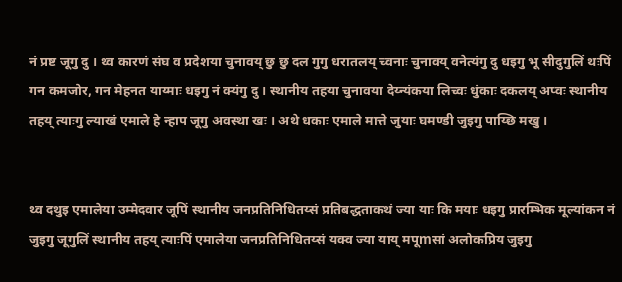नं प्रष्ट जूगु दु । थ्व कारणं संघ व प्रदेशया चुनावय् छु छु दल गुगु धरातलय् च्वनाः चुनावय् वनेत्यंगु दु धइगु भू सीदुगुलिं थःपिं गन कमजोर, गन मेहनत याय्माः धइगु नं क्यंगु दु । स्थानीय तहया चुनावया देय्न्यंकया लिच्वः धुंकाः दकलय् अप्वः स्थानीय तहय् त्याःगु ल्याखं एमाले हे न्हाप जूगु अवस्था खः । अथे धकाः एमाले मात्ते जुयाः घमण्डी जुइगु पाय्छि मखु ।


थ्व दथुइ एमालेया उम्मेदवार जूपिं स्थानीय जनप्रतिनिधितय्सं प्रतिबद्धताकथं ज्या याः कि मयाः धइगु प्रारम्भिक मूल्यांकन नं जुइगु जूगुलिं स्थानीय तहय् त्याःपिं एमालेया जनप्रतिनिधितय्सं यक्व ज्या याय् मपूmसां अलोकप्रिय जुइगु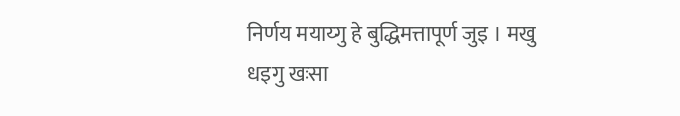निर्णय मयाय्गु हे बुद्धिमत्तापूर्ण जुइ । मखु धइगु खःसा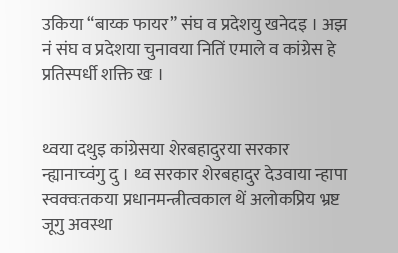उकिया “बाय्क फायर” संघ व प्रदेशयु खनेदइ । अझ नं संघ व प्रदेशया चुनावया नितिं एमाले व कांग्रेस हे प्रतिस्पर्धी शक्ति खः ।


थ्वया दथुइ कांग्रेसया शेरबहादुरया सरकार न्ह्यानाच्वंगु दु । थ्व सरकार शेरबहादुर देउवाया न्हापा स्वक्वःतकया प्रधानमन्त्रीत्वकाल थें अलोकप्रिय भ्रष्ट जूगु अवस्था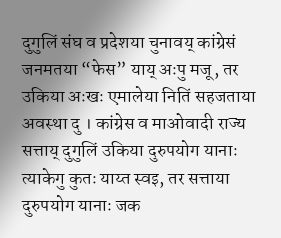दुगुलिं संघ व प्रदेशया चुनावय् कांग्रेसं जनमतया “फेस” याय् अःपु मजू, तर उकिया अःखः एमालेया नितिं सहजताया अवस्था दु । कांग्रेस व माओवादी राज्य सत्ताय् दुगुलिं उकिया दुरुपयोग यानाः त्याकेगु कुतः याय्त स्वइ, तर सत्ताया दुरुपयोग यानाः जक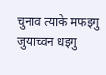चुनाव त्याके मफइगु जुयाच्वन धइगु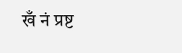खँ नं प्रष्ट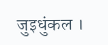जुइधुंकल ।